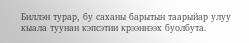Биллэн турар, бу саханы барытын таарыйар улуу кыала туунан кэпсэтии крээннээх буолбута.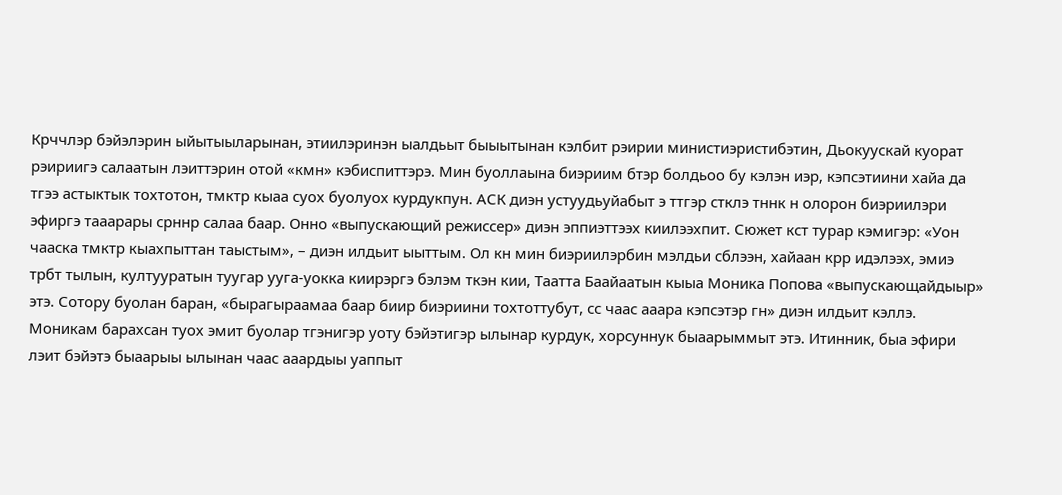Крччлэр бэйэлэрин ыйытыыларынан, этиилэринэн ыалдьыт быыытынан кэлбит рэирии министиэристибэтин, Дьокуускай куорат рэириигэ салаатын лэиттэрин отой «кмн» кэбиспиттэрэ. Мин буоллаына биэриим бтэр болдьоо бу кэлэн иэр, кэпсэтиини хайа да тгээ астыктык тохтотон, тмктр кыаа суох буолуох курдукпун. АСК диэн устуудьуйабыт э ттгэр стклэ тннк н олорон биэриилэри эфиргэ тааарары срннр салаа баар. Онно «выпускающий режиссер» диэн эппиэттээх киилээхпит. Сюжет кст турар кэмигэр: «Уон чааска тмктр кыахпыттан таыстым», – диэн илдьит ыыттым. Ол кн мин биэриилэрбин мэлдьи сблээн, хайаан крр идэлээх, эмиэ трбт тылын, култууратын туугар ууга-уокка киирэргэ бэлэм ткэн кии, Таатта Баайаатын кыыа Моника Попова «выпускающайдыыр» этэ. Сотору буолан баран, «бырагыраамаа баар биир биэриини тохтоттубут, сс чаас ааара кэпсэтэр гн» диэн илдьит кэллэ. Моникам барахсан туох эмит буолар тгэнигэр уоту бэйэтигэр ылынар курдук, хорсуннук быаарыммыт этэ. Итинник, быа эфири лэит бэйэтэ быаарыы ылынан чаас ааардыы уаппыт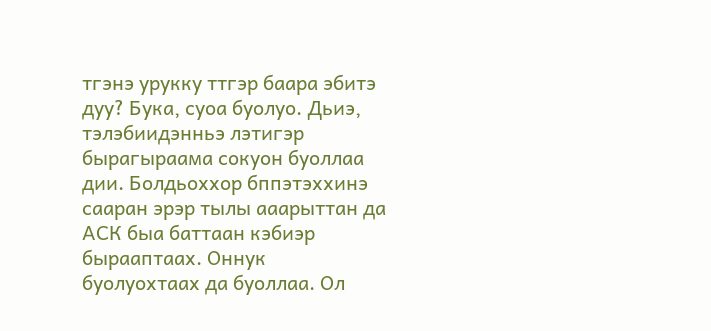тгэнэ урукку ттгэр баара эбитэ дуу? Бука, суоа буолуо. Дьиэ, тэлэбиидэнньэ лэтигэр бырагыраама сокуон буоллаа дии. Болдьоххор бппэтэххинэ сааран эрэр тылы ааарыттан да АСК быа баттаан кэбиэр бырааптаах. Оннук буолуохтаах да буоллаа. Ол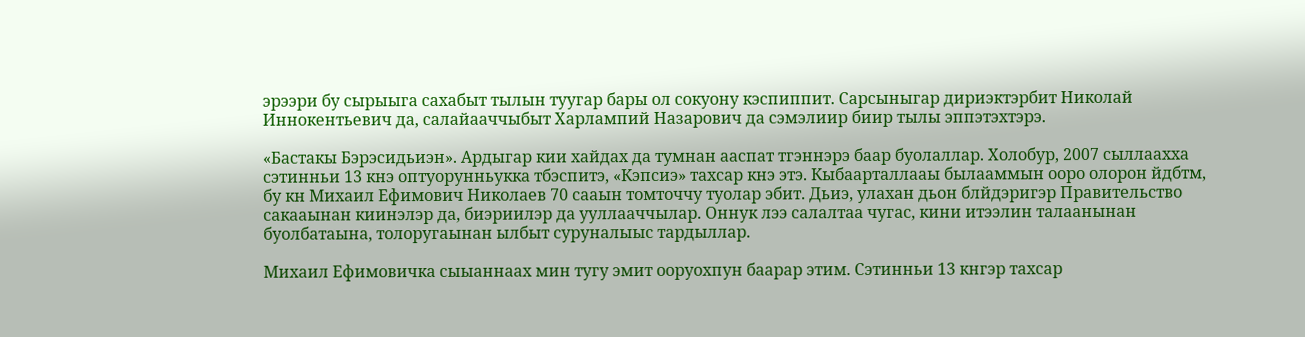эрээри бу сырыыга сахабыт тылын туугар бары ол сокуону кэспиппит. Сарсыныгар дириэктэрбит Николай Иннокентьевич да, салайааччыбыт Харлампий Назарович да сэмэлиир биир тылы эппэтэхтэрэ.

«Бастакы Бэрэсидьиэн». Ардыгар кии хайдах да тумнан ааспат тгэннэрэ баар буолаллар. Холобур, 2007 сыллаахха сэтинньи 13 кнэ оптуорунньукка тбэспитэ, «Кэпсиэ» тахсар кнэ этэ. Кыбаарталлааы былааммын ооро олорон йдбтм, бу кн Михаил Ефимович Николаев 70 сааын томточчу туолар эбит. Дьиэ, улахан дьон блйдэригэр Правительство сакааынан киинэлэр да, биэриилэр да ууллааччылар. Оннук лээ салалтаа чугас, кини итээлин талаанынан буолбатаына, толоругаынан ылбыт суруналыыс тардыллар.

Михаил Ефимовичка сыыаннаах мин тугу эмит ооруохпун баарар этим. Сэтинньи 13 кнгэр тахсар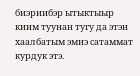биэриибэр ытыктыыр киим туунан тугу да этэн хаалбатым эмиэ сатаммат курдук этэ.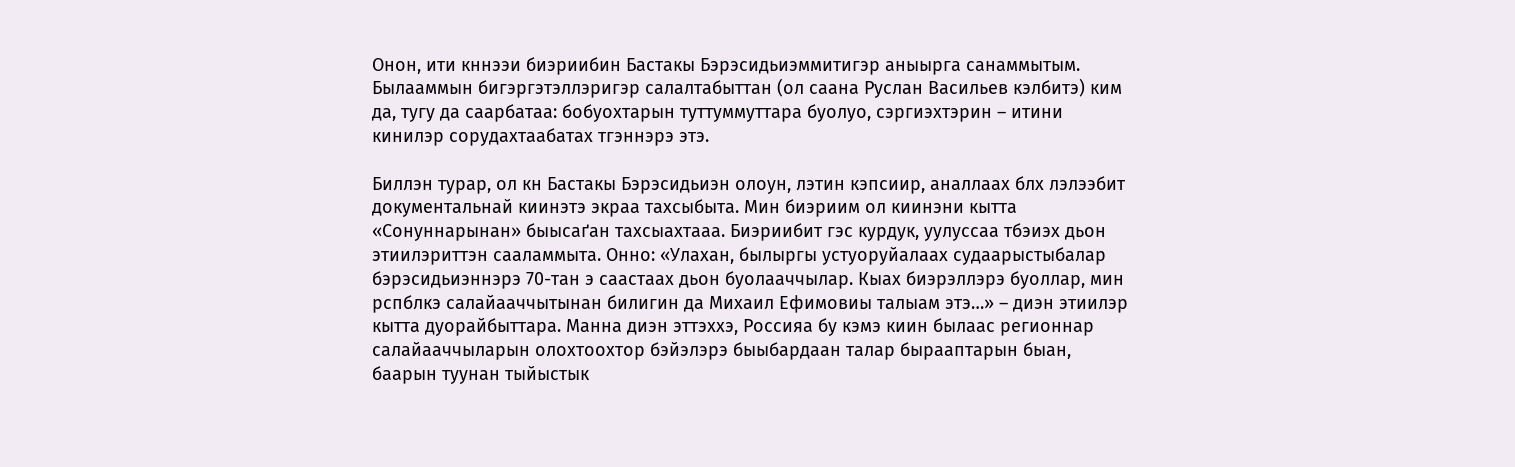Онон, ити кннээи биэриибин Бастакы Бэрэсидьиэммитигэр аныырга санаммытым. Былааммын бигэргэтэллэригэр салалтабыттан (ол саана Руслан Васильев кэлбитэ) ким да, тугу да саарбатаа: бобуохтарын туттуммуттара буолуо, сэргиэхтэрин – итини кинилэр сорудахтаабатах тгэннэрэ этэ.

Биллэн турар, ол кн Бастакы Бэрэсидьиэн олоун, лэтин кэпсиир, аналлаах блх лэлээбит документальнай киинэтэ экраа тахсыбыта. Мин биэриим ол киинэни кытта «Сонуннарынан» быысаґан тахсыахтааа. Биэриибит гэс курдук, уулуссаа тбэиэх дьон этиилэриттэн сааламмыта. Онно: «Улахан, былыргы устуоруйалаах судаарыстыбалар бэрэсидьиэннэрэ 70-тан э саастаах дьон буолааччылар. Кыах биэрэллэрэ буоллар, мин рспблкэ салайааччытынан билигин да Михаил Ефимовиы талыам этэ…» – диэн этиилэр кытта дуорайбыттара. Манна диэн эттэххэ, Россияа бу кэмэ киин былаас регионнар салайааччыларын олохтоохтор бэйэлэрэ быыбардаан талар бырааптарын быан, баарын туунан тыйыстык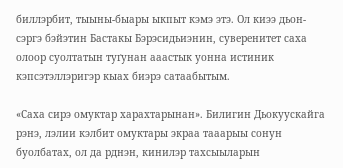биллэрбит, тыыны-быары ыкпыт кэмэ этэ. Ол киээ дьон-сэргэ бэйэтин Бастакы Бэрэсидьиэнин, суверенитет саха олоор суолтатын туґунан ааастык уонна истиник кэпсэтэллэригэр кыах биэрэ сатаабытым.

«Саха сирэ омуктар харахтарынан». Билигин Дьокуускайга рэнэ, лэлии кэлбит омуктары экраа тааарыы сонун буолбатах, ол да рднэн, кинилэр тахсыыларын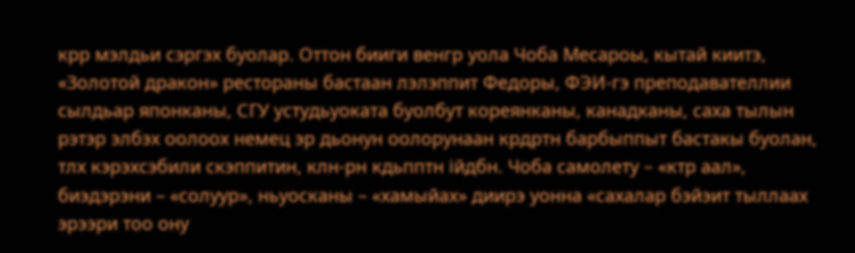крр мэлдьи сэргэх буолар. Оттон бииги венгр уола Чоба Месароы, кытай киитэ, «Золотой дракон» рестораны бастаан лэлэппит Федоры, ФЭИ-гэ преподавателлии сылдьар японканы, СГУ устудьуоката буолбут кореянканы, канадканы, саха тылын рэтэр элбэх оолоох немец эр дьонун оолорунаан крдртн барбыппыт бастакы буолан, тлх кэрэхсэбили скэппитин, клн-рн кдьпптн ійдбн. Чоба самолету – «ктр аал», биэдэрэни – «солуур», ньуосканы – «хамыйах» диирэ уонна «сахалар бэйэит тыллаах эрээри тоо ону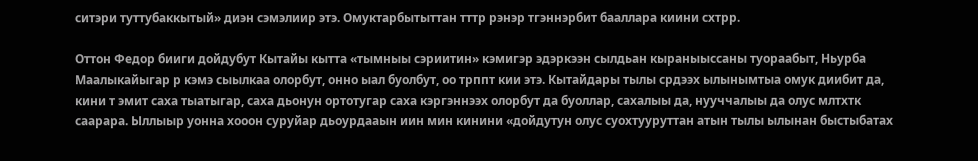ситэри туттубаккытый» диэн сэмэлиир этэ. Омуктарбытыттан тттр рэнэр тгэннэрбит бааллара киини схтрр.

Оттон Федор бииги дойдубут Кытайы кытта «тымныы сэриитин» кэмигэр эдэркээн сылдьан кыраныыссаны туораабыт, Ньурба Маалыкайыгар р кэмэ сыылкаа олорбут, онно ыал буолбут, оо трппт кии этэ. Кытайдары тылы срдээх ылынымтыа омук диибит да, кини т эмит саха тыатыгар, саха дьонун ортотугар саха кэргэннээх олорбут да буоллар, сахалыы да, нууччалыы да олус млтхтк саарара. Ыллыыр уонна хооон суруйар дьоурдааын иин мин кинини «дойдутун олус суохтууруттан атын тылы ылынан быстыбатах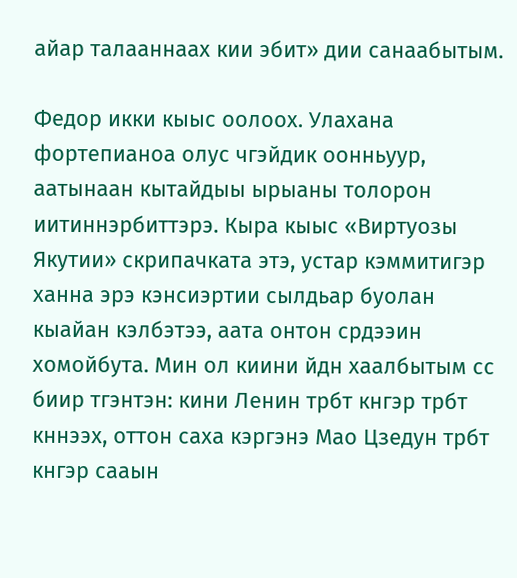айар талааннаах кии эбит» дии санаабытым.

Федор икки кыыс оолоох. Улахана фортепианоа олус чгэйдик оонньуур, аатынаан кытайдыы ырыаны толорон иитиннэрбиттэрэ. Кыра кыыс «Виртуозы Якутии» скрипачката этэ, устар кэммитигэр ханна эрэ кэнсиэртии сылдьар буолан кыайан кэлбэтээ, аата онтон срдээин хомойбута. Мин ол киини йдн хаалбытым сс биир тгэнтэн: кини Ленин трбт кнгэр трбт кннээх, оттон саха кэргэнэ Мао Цзедун трбт кнгэр сааын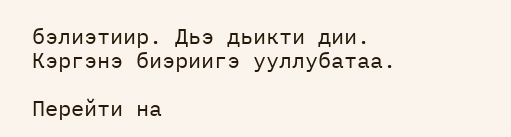бэлиэтиир. Дьэ дьикти дии. Кэргэнэ биэриигэ ууллубатаа.

Перейти на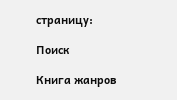страницу:

Поиск

Книга жанров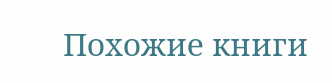Похожие книги